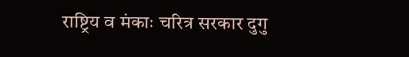राष्ट्रिय व मंकाः चरित्र सरकार दुगु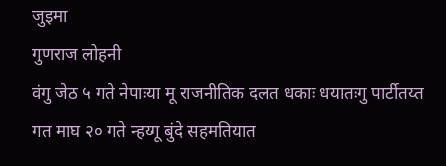जुइमा
गुणराज लोहनी
वंगु जेठ ५ गते नेपाःया मू राजनीतिक दलत धकाः धयातःगु पार्टीतय्त गत माघ २० गते न्हय्गू बुंदे सहमतियात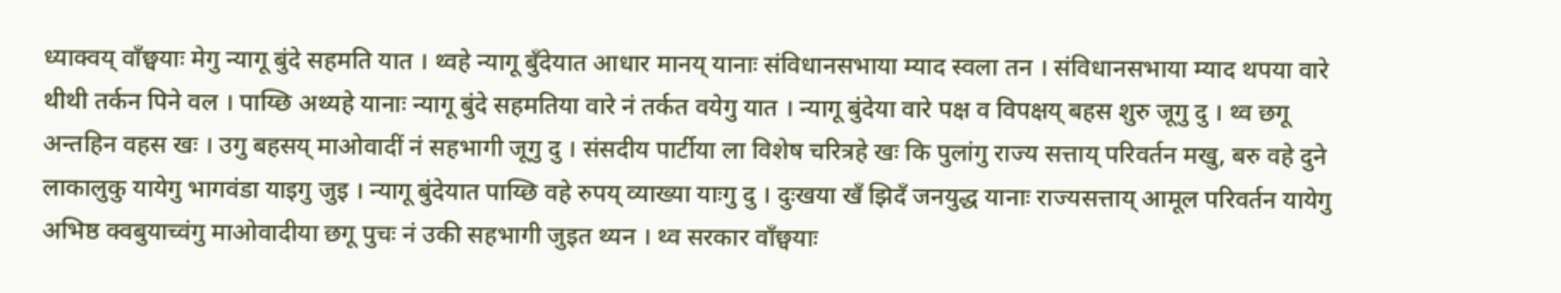ध्याक्वय् वाँछ्वयाः मेगु न्यागू बुंदे सहमति यात । थ्वहे न्यागू बुँदेयात आधार मानय् यानाः संविधानसभाया म्याद स्वला तन । संविधानसभाया म्याद थपया वारे थीथी तर्कन पिने वल । पाय्छि अथ्यहे यानाः न्यागू बुंदे सहमतिया वारे नं तर्कत वयेगु यात । न्यागू बुंदेया वारे पक्ष व विपक्षय् बहस शुरु जूगु दु । थ्व छगू अन्तहिन वहस खः । उगु बहसय् माओवादीं नं सहभागी जूगु दु । संसदीय पार्टीया ला विशेष चरित्रहे खः कि पुलांगु राज्य सत्ताय् परिवर्तन मखु, बरु वहे दुने लाकालुकु यायेगु भागवंडा याइगु जुइ । न्यागू बुंदेयात पाय्छि वहे रुपय् व्याख्या याःगु दु । दुःखया खँ झिदँ जनयुद्ध यानाः राज्यसत्ताय् आमूल परिवर्तन यायेगु अभिष्ठ क्वबुयाच्वंगु माओवादीया छगू पुचः नं उकी सहभागी जुइत थ्यन । थ्व सरकार वाँछ्वयाः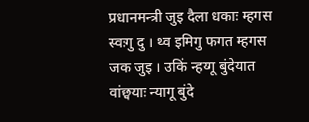प्रधानमन्त्री जुइ दैला धकाः म्हगस स्वःगु दु । थ्व इमिगु फगत म्हगस जक जुइ । उकिं न्हय्गू बुंदेयात वांछ्वयाः न्यागू बुंदे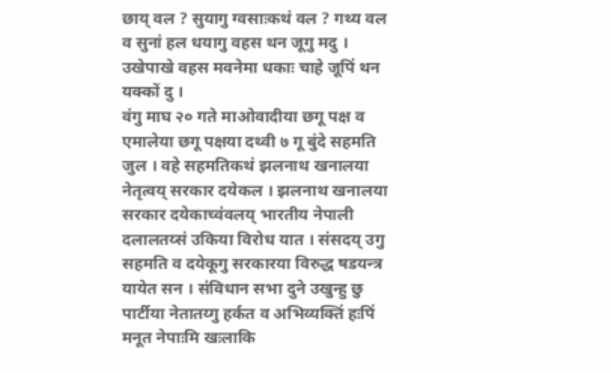छाय् वल ? सुयागु ग्वसाःकथं वल ? गथ्य वल व सुनां हल धयागु वहस थन जूगु मदु । उखेपाखे वहस मवनेमा धकाः चाहे जूपिं थन यक्कों दु ।
वंगु माघ २० गते माओवादीया छगू पक्ष व एमालेया छगू पक्षया दथ्वी ७ गू बुंदे सहमति जुल । वहे सहमतिकथं झलनाथ खनालया नेतृत्वय् सरकार दयेकल । झलनाथ खनालया सरकार दयेकाच्वंवलय् भारतीय नेपाली दलालतय्सं उकिया विरोध यात । संसदय् उगु सहमति व दयेकूगु सरकारया विरुद्ध षडयन्त्र यायेत सन । संविधान सभा दुने उखुन्हु छु पार्टीया नेतातय्गु हर्कत व अभिव्यक्तिं हःपिं मनूत नेपाःमि खःलाकि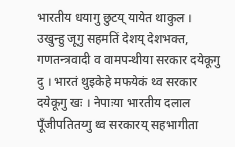भारतीय धयागु छुटय् यायेत थाकुल । उखुन्हु जूगु सहमतिं देशय् देशभक्त, गणतन्त्रवादी व वामपन्थीया सरकार दयेकूगु दु । भारतं थुइकेहे मफयेकं थ्व सरकार दयेकूगु खः । नेपाःया भारतीय दलाल पूँजीपतितय्गु थ्व सरकारय् सहभागीता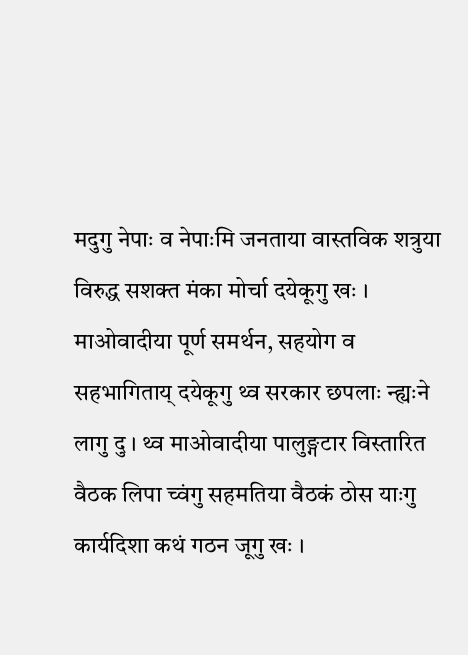मदुगु नेपाः व नेपाःमि जनताया वास्तविक शत्रुया विरुद्ध सशक्त मंका मोर्चा दयेकूगु खः । माओवादीया पूर्ण समर्थन, सहयोग व सहभागिताय् दयेकूगु थ्व सरकार छपलाः न्ह्यःने लागु दु । थ्व माओवादीया पालुङ्गटार विस्तारित वैठक लिपा च्वंगु सहमतिया वैठकं ठोस याःगु कार्यदिशा कथं गठन जूगु खः ।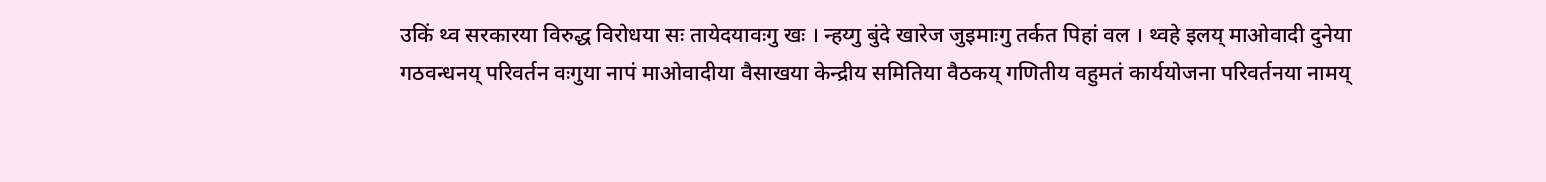उकिं थ्व सरकारया विरुद्ध विरोधया सः तायेदयावःगु खः । न्हय्गु बुंदे खारेज जुइमाःगु तर्कत पिहां वल । थ्वहे इलय् माओवादी दुनेया गठवन्धनय् परिवर्तन वःगुया नापं माओवादीया वैसाखया केन्द्रीय समितिया वैठकय् गणितीय वहुमतं कार्ययोजना परिवर्तनया नामय्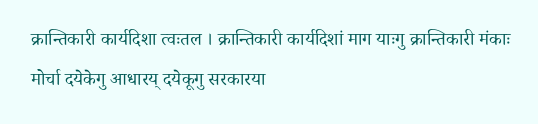क्रान्तिकारी कार्यदिशा त्वःतल । क्रान्तिकारी कार्यदिशां माग याःगु क्रान्तिकारी मंकाः मोर्चा दयेकेगु आधारय् दयेकूगु सरकारया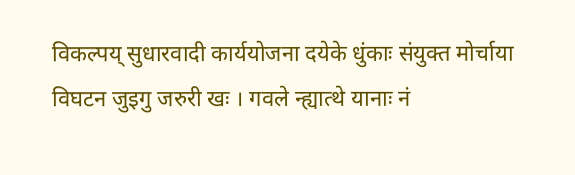विकल्पय् सुधारवादी कार्ययोजना दयेके धुंकाः संयुक्त मोर्चाया विघटन जुइगु जरुरी खः । गवले न्ह्यात्थे यानाः नं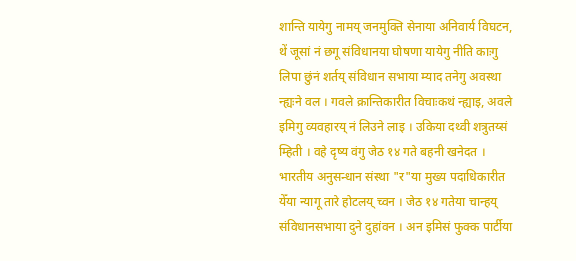शान्ति यायेगु नामय् जनमुक्ति सेनाया अनिवार्य विघटन, थें जूसां नं छगू संविधानया घोषणा यायेगु नीति काःगु लिपा छुंनं शर्तय् संविधान सभाया म्याद तनेगु अवस्था न्ह्यःने वल । गवले क्रान्तिकारीत विचाःकथं न्ह्याइ, अवले इमिगु व्यवहारय् नं लिउने लाइ । उकिया दथ्वी शत्रुतय्सं म्हिती । वहे दृष्य वंगु जेठ १४ गते बहनी खनेदत ।
भारतीय अनुसन्धान संस्था "र"या मुख्य पदाधिकारीत येँया न्यागू तारे होटलय् च्वन । जेठ १४ गतेया चान्हय् संविधानसभाया दुने दुहांवन । अन इमिसं फुक्क पार्टीया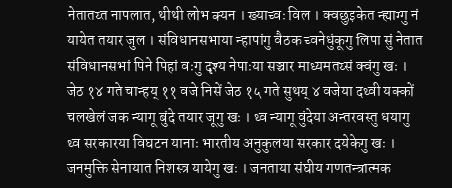नेतातय्त नापलात, थीथी लोभ क्यन । ख्याच्वः विल । क्वछुइकेत न्ह्याग्गु नं यायेत तयार जुल । संविधानसभाया न्हापांगु वैठक च्वनेधुंकूगु लिपा सुं नेतात संविधानसभां पिने पिहां वःगु दृश्य नेपाःया सञ्चार माध्यमतय्सं क्वंगु खः । जेठ १४ गते चान्हय् ११ वजे निसें जेठ १५ गते सुथय् ४ वजेया दथ्वी यक्कों चलखेलं जक न्यागू बुंदे तयार जूगु खः । थ्व न्यागू वुंदेया अन्तरवस्तु धयागु थ्व सरकारया विघटन यानाः भारतीय अनुकुलया सरकार दयेकेगु खः । जनमुक्ति सेनायात निशस्त्र यायेगु खः । जनताया संघीय गणतन्त्रात्मक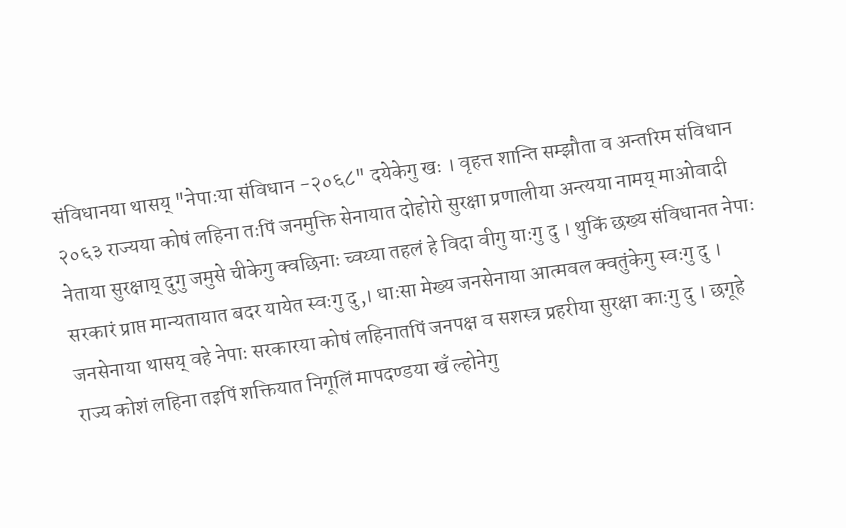संविधानया थासय् "नेपाःया संविधान -२०६८" दयेकेगु खः । वृहत्त शान्ति सम्झौता व अन्तरिम संविधान २०६३ राज्यया कोषं लहिना तःपिं जनमुक्ति सेनायात दोहोरो सुरक्षा प्रणालीया अन्त्यया नामय् माओवादी नेताया सुरक्षाय् दुगु जमुसे चीकेगु क्वछिनाः च्वय्या तहलं हे विदा वीगु याःगु दु । थुकिं छख्य संविधानत नेपाः सरकारं प्राप्त मान्यतायात बदर यायेत स्वःगु दु,। धाःसा मेख्य जनसेनाया आत्मवल क्वतुंकेगु स्वःगु दु । जनसेनाया थासय् वहे नेपाः सरकारया कोषं लहिनातपिं जनपक्ष व सशस्त्र प्रहरीया सुरक्षा काःगु दु । छगूहे राज्य कोशं लहिना तइपिं शक्तियात निगूलिं मापदण्डया खँ ल्होनेगु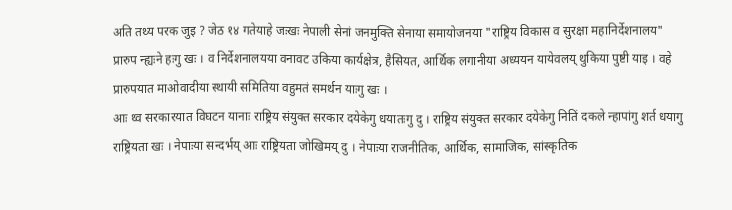अति तथ्य परक जुइ ? जेठ १४ गतेयाहे जःखः नेपाली सेनां जनमुक्ति सेनाया समायोजनया "राष्ट्रिय विकास व सुरक्षा महानिर्देशनालय" प्रारुप न्ह्यःने हःगु खः । व निर्देशनालयया वनावट उकिया कार्यक्षेत्र, हैसियत, आर्थिक लगानीया अध्ययन यायेवलय् थुकिया पुष्टी याइ । वहे प्रारुपयात माओवादीया स्थायी समितिया वहुमतं समर्थन याःगु खः ।
आः थ्व सरकारयात विघटन यानाः राष्ट्रिय संयुक्त सरकार दयेकेगु धयातःगु दु । राष्ट्रिय संयुक्त सरकार दयेकेगु नितिं दकले न्हापांगु शर्त धयागु राष्ट्रियता खः । नेपाःया सन्दर्भय् आः राष्ट्रियता जोखिमय् दु । नेपाःया राजनीतिक, आर्थिक, सामाजिक, सांस्कृतिक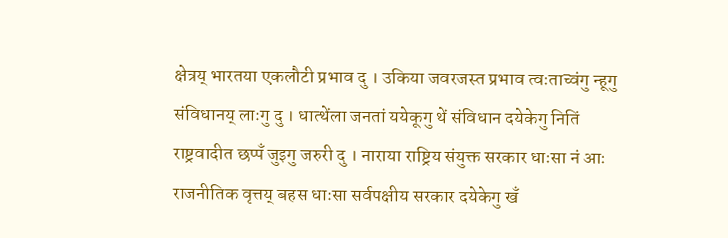क्षेत्रय् भारतया एकलौटी प्रभाव दु । उकिया जवरजस्त प्रभाव त्वःताच्वंगु न्हूगु संविधानय् लाःगु दु । धात्थेंला जनतां ययेकूगु थें संविधान दयेकेगु नितिं राष्ट्रवादीत छप्पँ जुइगु जरुरी दु । नाराया राष्ट्रिय संयुक्त सरकार धाःसा नं आः राजनीतिक वृत्तय् बहस धाःसा सर्वपक्षीय सरकार दयेकेगु खँ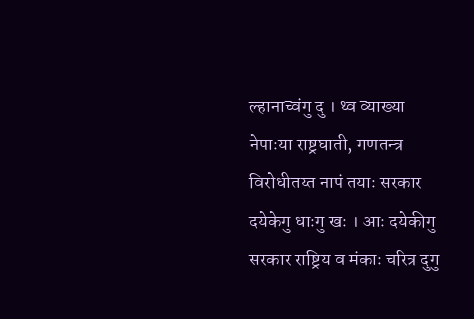ल्हानाच्वंगु दु । थ्व व्याख्या नेपाःया राष्ट्रघाती, गणतन्त्र विरोधीतय्त नापं तयाः सरकार दयेकेगु धाःगु खः । आः दयेकीगु सरकार राष्ट्रिय व मंकाः चरित्र दुगु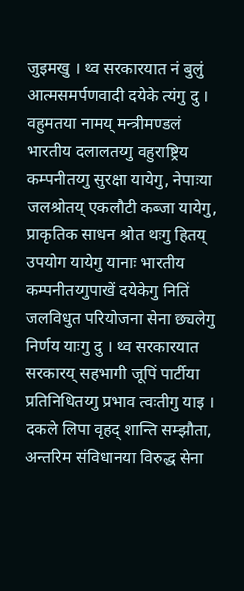जुइमखु । थ्व सरकारयात नं बुलुं आत्मसमर्पणवादी दयेके त्यंगु दु । वहुमतया नामय् मन्त्रीमण्डलं भारतीय दलालतय्गु वहुराष्ट्रिय कम्पनीतय्गु सुरक्षा यायेगु, नेपाःया जलश्रोतय् एकलौटी कब्जा यायेगु, प्राकृतिक साधन श्रोत थःगु हितय् उपयोग यायेगु यानाः भारतीय कम्पनीतय्गुपाखें दयेकेगु नितिं जलविधुत परियोजना सेना छ्यलेगु निर्णय याःगु दु । थ्व सरकारयात सरकारय् सहभागी जूपिं पार्टीया प्रतिनिधितय्गु प्रभाव त्वःतीगु याइ । दकले लिपा वृहद् शान्ति सम्झौता, अन्तरिम संविधानया विरुद्ध सेना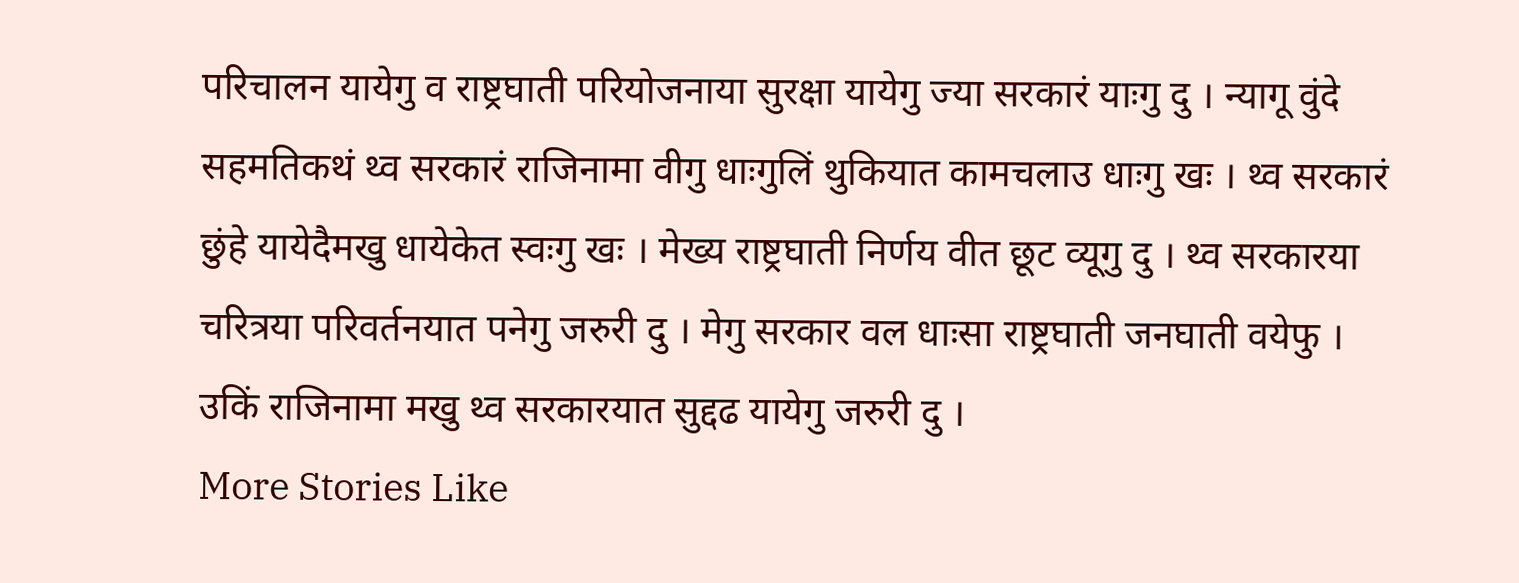परिचालन यायेगु व राष्ट्रघाती परियोजनाया सुरक्षा यायेगु ज्या सरकारं याःगु दु । न्यागू वुंदे सहमतिकथं थ्व सरकारं राजिनामा वीगु धाःगुलिं थुकियात कामचलाउ धाःगु खः । थ्व सरकारं छुंहे यायेदैमखु धायेकेत स्वःगु खः । मेख्य राष्ट्रघाती निर्णय वीत छूट व्यूगु दु । थ्व सरकारया चरित्रया परिवर्तनयात पनेगु जरुरी दु । मेगु सरकार वल धाःसा राष्ट्रघाती जनघाती वयेफु । उकिं राजिनामा मखु थ्व सरकारयात सुद्दढ यायेगु जरुरी दु ।
More Stories Like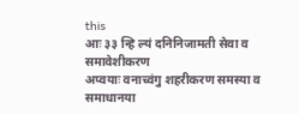this
आः ३३ न्हि ल्यं दनिनिजामती सेवा व समावेशीकरण
अप्वयाः वनाच्वंगु शहरीकरण समस्या व समाधानया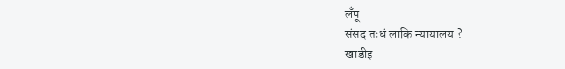लँपू
संसद तःधं लाकि न्यायालय ?
खाडीइ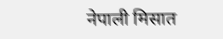नेपाली मिसात